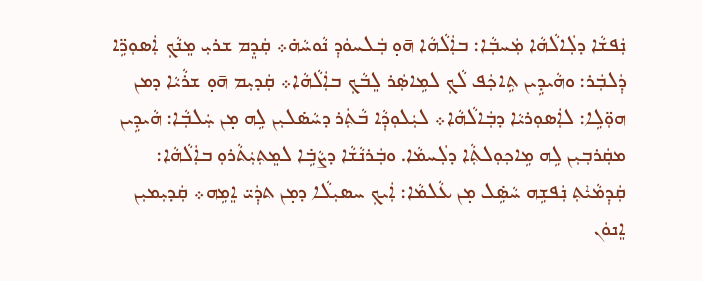ܢܲܦܫܵܐ ܕܠܲܐܠܵܗܵܐ ܡܲܚܒܼܵܐ: ܒܐܲܠܵܗܵܐ ܗ̄ܘ̣ ܒܲܠܚܘܿܕܼ ܢܵܘܚܵܗ̇܀ ܩܲܕܸܡ ܫܪܝܼ ܡܸܢܵܟܼ ܐܲܤܘܼܪܹ̈ܐ ܕܲܠܒܲܪ: ܘܗܵܝܕܹܝܢ ܬܹܐܟܲܦ ܠܵܟܼ ܠܡܹܐܤܲܪ ܠܸܒܵܟܼ ܒܐܲܠܵܗܵܐ܀ ܩܲܕܝܼܡ ܗ̄ܘ̣ ܫܪܵܝܵܐ ܕܡܢ ܗܘܼ̈ܠܹܐ: ܠܐܲܤܘܼܪܝܵܐ ܕܒܲܐܠܵܗܵܐ܀ ܠܝܲܠܘܼܕܼܵܐ ܒܵܬܲܪ ܕܚܵܤ̇ܠܝܼܢ ܠܹܗ ܡ̣ܢ ܚܲܠܒܼܵܐ: ܗܵܝܕܹܝܢ ܡܩܲܪܒܼܝܼܢ ܠܹܗ ܡܹܐܟܼܘܼܠܬܼܵܐ ܕܠܲܚܡܵܐ. ܘܒܲܪܢܵܫܵܐ ܕܨܵܒܹ̇ܐ ܠܡܸܬܼܝܲܬܵܪܘܼ ܒܐܲܠܵܗܵܐ: ܩܲܕܼܡܵܝܑܬܼ ܢܲܦܫܹܗ ܚܵܤܹ̇ܠ ܡ̣ܢ ܥܵܠܡܵܐ: ܐܲܝܟܼ ܚܤܝܼܠܵܐ ܕܡ̣ܢ ܬܕܲܝ̈ ܐܸܡܹܗ܀ ܩܲܕܝܼܡܝܼܢ ܐܸܢܘܿܢ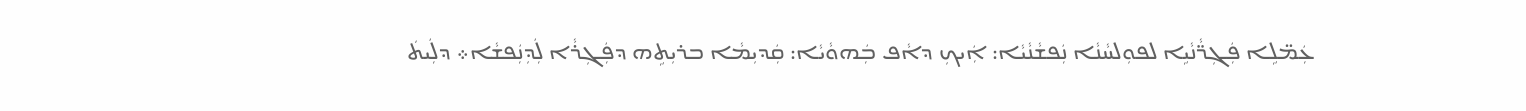ܥܲܡ̈ܠܹܐ ܦܲܓܼܪ̈ܵܢܵܝܹܐ ܠܦܘܼܠܚܵܢܵܐ ܢܲܦܫܵܢܵܝܵܐ: ܐܲܝܟܼ ܕܐܵܦ ܒܲܗܘܵܝܵܐ: ܩܲܕܝܼܡܵܐ ܒܪܝܼܬܹܗ ܕܦܲܓܼܪܵܐ ܠܲܕܼܢܲܦܫܵܐ܀ ܕܠܲܝܬܿ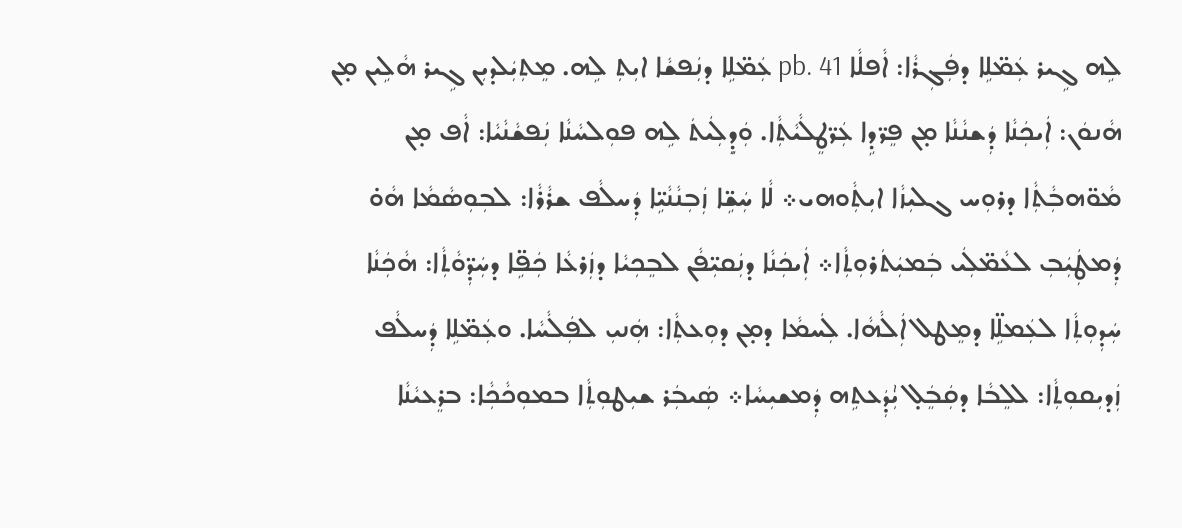ܠܹܗ ܓܹܝܪ ܥܲܡ̈ܠܹܐ ܕܦܲܓܼܪܵܐ: ܐܵܦܠܵܐ pb. 41 ܥܲܡ̈ܠܹܐ ܕܢܲܦܫܵܐ ܐܝܼܬܼ ܠܹܗ. ܡܸܬܼܝܲܠܕܝܼܢ ܓܹܝܪ ܗܵܠܹܝܢ ܡ̣ܢ ܗܵܢܘܿܢ: ܐܲܝܟܲܢܵܐ ܕܲܫܢܵܢܵܐ ܡ̣ܢ ܦܸܪ̈ܕܹܐ ܥܲܪ̈ܛܸܠܵܝܵܬܼܵܐ. ܘܲܕܼܸܠܲܝܬܿ ܠܹܗ ܦܘܼܠܚܵܢܵܐ ܢܲܦܫܵܢܵܝܵܐ: ܐܵܦ ܡ̣ܢ ܡܵܘ̈ܗܒܼܵܬܼܵܐ ܕܪܘܼܚ ܓܠܝܼܙܵܐ ܐܝܼܬܼܵܘܗܝ܀ ܠܵܐ ܚܲܫܹ̈ܐ ܙܲܒܼܢܵܢܵܝܹ̈ܐ ܕܲܚܠܵܦ ܫܪܵܪܵܐ: ܠܒܼܘܼܤܵܡܵܐ ܗܵܘ̇ ܕܲܡܛܲܝܲܒܼ ܠܥܵܡ̈ܠܲܝ ܒܲܡܝܲܬܿܪܘܼܬܼܵܐ܀ ܐܲܝܟܲܢܵܐ ܕܢܲܩܝܼ̈ܦܵܢ ܠܒܸܟܼܝܵܐ ܕܙܲܪܥܵܐ ܟܲܦܹ̈ܐ ܕܚܲܕܼ̈ܘܵܬܼܵܐ: ܗܵܟܲܢܵܐ ܚܲܕܼܘܼܬܼܵܐ ܠܥܲܡܠܹ̈ܐ ܕܡܸܛܠ ܐܲܠܵܗܵܐ. ܠܲܚܡܵܐ ܕܡ̣ܢ ܕܘܼܥܬܼܵܐ: ܗܲܢܝܼ ܠܦܲܠܵܚܵܐ. ܘܥܲܡ̈ܠܹܐ ܕܲܚܠܵܦ ܙܲܕܝܼܩܘܼܬܼܵܐ: ܠܠܸܒܵܐ ܕܩܲܒܸܿܠ̣ ܝܑܼܕܲܥܬܹܗ ܕܲܡܫܝܼܚܵܐ܀ ܤܲܝܒܲܪ ܫܝܼܛܘܼܬܼܵܐ ܒܡܘܼܟܵܟܼܵܐ: ܒܪܸܥܝܵܢܵܐ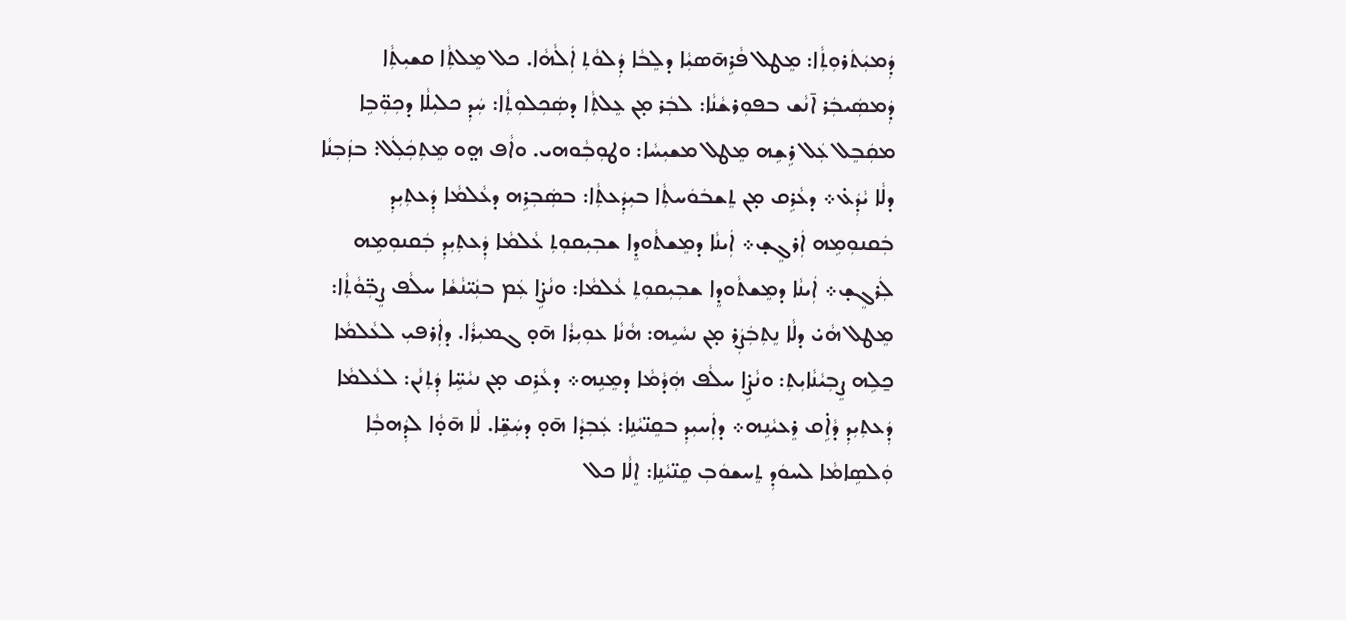ܕܲܡܝܲܬܿܪܘܼܬܼܵܐ: ܡܸܛܠ ܦܵܪܹܗ̄ܤܝܼܵܐ ܕܠܸܒܵܐ ܕܲܠܘܵܬܼ ܐܲܠܵܗܵܐ. ܟܠ ܡܸܠܬܼܵܐ ܩܫܝܼܬܼܵܐ ܕܲܡܤܲܝܒܲܪ ܐ̄ܢܵܫ ܒܦܘܼܪܫܵܢܵܐ: ܠܒܲܪ ܡ̣ܢ ܥܸܠܬܼܵܐ ܕܤܲܟܼܠܘܼܬܼܵܐ: ܚܲܕܼ ܟܠܝܼܠܵܐ ܕܟܼܘܼ̈ܒܹܐ ܡܩܲܒܸܠ ܥܲܠ ܪܹܫܹܗ ܡܸܛܠ ܡܫܝܼܚܵܐ: ܘܛܘܼܒܼܵܘܗܝ. ܘܐܵܦ ܗ̤ܘ ܡܸܬܼܟܲܠܲܠ: ܒܙܲܒܼܢܵܐ ܕܠܵܐ ܝܵܕܲܥ̇܀ ܕܥܵܪܹܩ ܡ̣ܢ ܬܸܫܒܿܘܿܚܬܼܵܐ ܒܝܼܕܲܥܬܼܵܐ: ܒܤܲܒܼܪܹܗ ܕܥܵܠܡܵܐ ܕܲܥܬܼܝܼܕܼ ܒܲܩܢܘܼܡܹܗ ܐܲܪܓܸܫ̣܀ ܐܲܝܢܵܐ ܕܡܸܫܬܵܘܕܸܐ ܫܒܼܝܼܩܘܼܬܼ ܥܵܠܡܵܐ ܕܲܥܬܼܝܼܕܼ ܒܲܩܢܘܼܡܹܗ ܠܲܪܓܸܫ̣܀ ܐܲܝܢܵܐ ܕܡܸܫܬܵܘܕܸܐ ܫܒܼܝܼܩܘܼܬܼ ܥܵܠܡܵܐ: ܘܢܵܨܹ̇ܐ ܥܲܡ ܒܢܲܝ̈ܢܵܫܵܐ ܚܠܵܦ ܨܸܒܼ̈ܘܵܬܼܵܐ: ܡܸܛܠ ܗܵܝ̇ ܕܠܵܐ ܢܸܬܼܒܲܨܲܪ ܡ̣ܢ ܢܚܵܝܹܗ: ܗܵܢܵܐ ܥܘܼܝܼܪܵܐ ܗ̄ܘ̣ ܓܡܝܼܪܵܐ. ܕܐܲܪܦܝܼ ܠܥܵܠܡܵܐ ܟ̱ܠܹܗ ܨܸܒܼܝܵܢܵܐܝܼܬܼ: ܘܢܵܨܹ̇ܐ ܚܠܵܦ ܗܲܕܵܡܵܐ ܕܡܸܢܹܗ܀ ܕܥܵܪܹܩ ܡ̣ܢ ܢܝܵܚܹ̈ܐ ܕܲܬܼܢܵܢ: ܠܥܵܠܡܵܐ ܕܲܥܬܼܝܼܕܼ ܕܵܐܹ̇ܩ ܪܸܥܝܵܢܹܗ܀ ܕܐܲܚܝܼܕܼ ܒܩܸܢ̈ܝܵܢܹܐ: ܥܲܒܼܕܵܐ ܗ̄ܘ̣ ܕܚܲܫܹ̈ܐ. ܠܵܐ ܗ̄ܘ̣ܵܐ ܠܕܲܗܒܼܵܐ ܘܲܠܤܹܐܡܵܐ ܠܚܘܿܕܼ ܬܸܚܫܘܿܒܼ ܩܸܢ̈ܝܵܢܹܐ: ܐܸܠܵܐ ܟܠ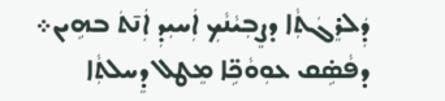ܕܲܠܪܸܓܿܬܼܵܐ ܕܨܸܒܼܝܵܢܵܟܼ ܐܲܚܝܼܕܼ ܐܲܢ̄ܬܿ ܒܗܹܝܢ܀ ܕܦܵܤܹ̇ܩ ܥܘܼܘܵܟܹ̈ܐ ܡܸܛܠ ܕܸܚܠܬܼܵܐ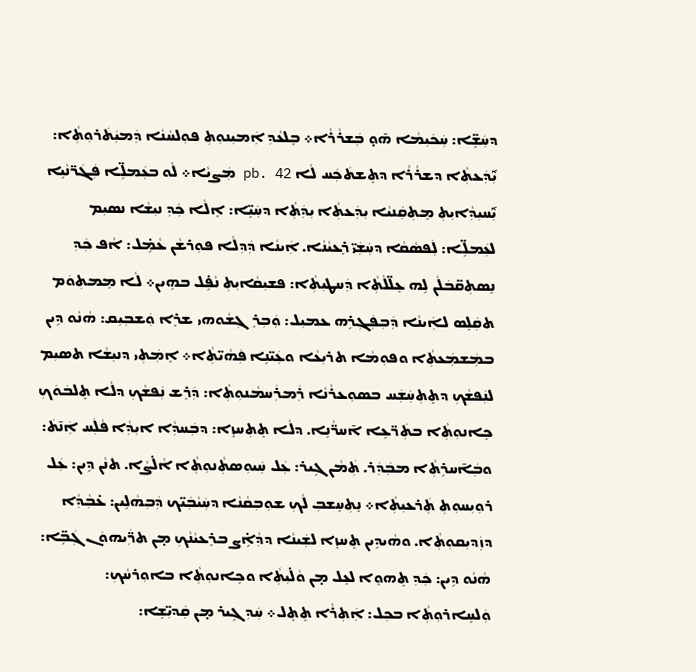ܕܚܲܫܹ̈ܐ: ܚܲܟܿܝܼܡܵܐ ܗ̄ܘ̣ ܒܲܫܪܵܪܵܐ܀ ܒܸܠܥܵܕܼ ܐܲܡܝܼܢܘܼܬܼ ܦܘܼܠܚܵܢܵܐ ܕܲܡܝܲܬܿܪܘܼܬܼܵܐ: ܝܑܼܕܲܥܬܼܵܐ ܕܫܪܵܪܵܐ ܕܬܸܫܬܿܟܲܚ ܠܵܐ pb. 42 ܡܲܨܝܵܐ܀ ܠܵܘ ܒܥܲܡܠܹ̈ܐ ܦܲܓܿܪ̈ܢܵܝܹܐ ܝܑܼܚܝܼܕܼܵܐܝܼܬܼ ܡܸܬܼܩܲܢܝܵܐ ܝܼܕܲܥܬܼܵܐ ܝܼܕܲܬܼܵܐ ܕܚܲܝܹ̈ܐ: ܐܸܠܵܐ ܟܲܕܼ ܢܝܼܫܵܐ ܢܤܝܼܡ ܠܥܲܡܠܹ̈ܐ: ܠܲܦܤܵܩܵܐ ܕܚܲܫܲܝ̈ ܪܸܥܝܵܢܵܐ. ܐܲܝܢܵܐ ܕܲܕܼܠܵܐ ܦܘܼܪܫܵܢ ܥܵܡܹ̇ܠ: ܐܵܦ ܟܲܕܼ ܢܸܤܬܼܩ̈ܒܿܠܵܢ ܠܹܗ ܥܸܠ̈ܠܵܬܼܵܐ ܕܲܚܛܝܼܬܼܵܐ: ܦܫܝܼܩܵܐܝܼܬܼ ܢܵܦܹ̇ܠ ܒܗܹܝܢ܀ ܠܵܐ ܡܸܡܬܼܘܿܡ ܬܩܲܠܸܣ ܠܐܲܝܢܵܐ ܕܲܒܼܦܲܓܼܪܹܗ ܥܡܝܼܠ: ܘܲܒܼܪܸܓܼܫܵܘܗܝ ܫܪܸܐ ܘܲܫܒܼܝܼܩ: ܗܵܢܵܘ ܕܹܝܢ ܒܡܲܫܡܲܥܬܼܵܐ ܘܦܘܼܡܵܐ ܬܪܝܼܥܵܐ ܘܥܲܝ̈ܢܹܐ ܦܲܗܵܝ̈ܬܼܵܐ܀ ܐܸܡܲܬܼܝ ܕܢܝܼܫܵܐ ܬܤܝܼܡ ܠܢܲܦܫܵܟܼ ܕܬܸܬܼܚܲܫܲܚ ܒܤܘܼܥܪܵܢܵܐ ܪܲܡܪܲܚܡܵܢܘܼܬܼܵܐ: ܕܲܪܸܫ ܢܲܦܫܵܟܼ ܕܠܵܐ ܬܸܠܒܿܘܿܟܼ ܟܹܐܢܘܼܬܼܵܐ ܒܬܲܪ̈ܥܹܐ ܐ̄ܚܪ̈ܵܢܹܐ. ܕܠܵܐ ܬܸܬܼܚܙܸܐ: ܕܒܲܚܕܼܵܐ ܐܝܼܕܼܵܐ ܦܵܠܲܚ ܐܲܢ̄ܬܿ: ܘܒܲܐ̄ܚܪܹܬܼܵܐ ܡܒܲܕܲܪ. ܬܲܡܵܢ ܓܹܝܪ: ܥܲܠ ܚܲܝܘܼܤܬܼܵܢܘܼܬܼܵܐ ܐܵܠ̇ܨܵܐ. ܬܢܵܢ ܕܹܝܢ: ܥܲܠ ܪܘܼܝܼܚܘܼܬܼ ܬܲܪܥܝܼܬܼܵܐ܀ ܢܸܬܼܚܸܫܒܼ ܠܵܟܼ ܫܘܼܒܼܩܵܢܵܐ ܕܚܲܝܵܒܲܝ̈ܟ ܕܲܒܼܗܵܠܹܝܢ: ܥ̇ܒܼܵܕܼܵܐ ܕܙܲܕܝܼܩܘܼܬܼܵܐ. ܘܗܵܝܕܹܝܢ ܬܸܚܙܸܐ ܠܫܲܝܢܵܐ ܕܕܼܵܐܹ̇ܨ ܒܪܸܥܝܵܢܵܟܼ ܡ̣ܢ ܬܪ̈ܲܝܗܘܿܢ ܓܲܒܹ̈ܐ: ܗܵܢܵܘ ܕܹܝܢ: ܟܲܕܼ ܬܸܗܘܸܐ ܠܥܸܠ ܡ̣ܢ ܘܵܠ̇ܝܼܬܼܵܐ ܘܟܹܐܢܘܼܬܼܵܐ ܒܐܘܼܪܚܵܟܼ: ܘܲܠܚܹܐܪܘܼܬܼܵܐ ܒܟܼܠ: ܐܲܬܼܪܵܐ ܬܸܬܸܠ܀ ܚܲܕܼ ܓܹܝܪ ܡ̣ܢ ܩܲܕܝܼ̈ܫܹܐ: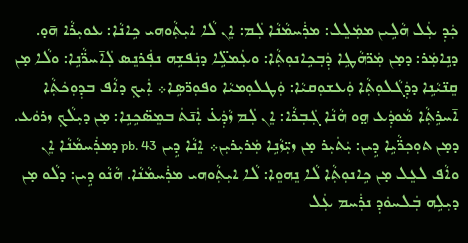ܟܲܕܼ ܥܲܠ ܗܵܠܹܝܢ ܡܡܲܠܸܠ: ܡܪܲܚܡܵܢܵܐ ܠܲܡ: ܐܸܢ ܠܵܐ ܐܝܼܬܼܵܘܗܝ ܟܹܐܢܵܐ: ܥܘܝܼܪܵܐ ܗ̄ܘ̣. ܕܢܹܐܡܲܪ: ܕܡ̣ܢ ܡܲܪ̈ܗܵܛܹܐ ܕܲܒܼܟܹܐܢܘܼܬܼܵܐ: ܘܥܲܡܠܹ̈ܐ ܕܢܲܦܫܹܗ ܢܦܲܪܢܸܣ ܠܲܐ̄ܚܪ̈ܵܢܹܐ: ܘܠܵܐ ܡ̣ܢ ܩܸܢ̈ܝܵܢܹܐ ܕܕܲܓܵܠܘܼܬܼܵܐ ܘܲܥܫܘܼܩܝܵܐ: ܘܲܛܠܘܼܡܝܵܐ ܘܦܘܼܪ̈ܤܹܐ܀ ܐܲܝܟܼ ܕܐܵܦ ܒܕܼܘܼܟܿܬܼܵܐ ܐ̄ܚܪܹܬܼܵܐ ܡܵܘܕܲܥ ܗ̤ܘ ܗܵܢܵܐ ܓܲܒܼܪܵܐ: ܐܸܢ ܠܲܡ ܙܵܕܲܥ̇ ܐܲܢ̄ܬܿ ܒܡܸܤ̈ܟܹܢܹܐ: ܡ̣ܢ ܕܝܼܠܵܟܼ ܙܪܘܿܥ. ܕܡ̣ܢ ܬܘܼܟܼܪ̈ܵܝܹܐ ܕܹܝܢ: ܝܲܬܿܝܼܪ ܡ̣ܢ ܙܝܼ̈ܙܵܢܹܐ ܡܲܪܝܼܪܝܼܢ܀ ܐܸܢܵܐ ܕܹܝܢ pb. 43 ܕܡܪܲܚܡܵܢܵܐ ܐܸܢ ܘܐܵܦ ܠܥܸܠ ܡ̣ܢ ܟܹܐܢܘܼܬܼܵܐ ܠܵܐ ܢܸܗܘܸܐ: ܠܵܐ ܐܝܼܬܼܵܘܗܝ ܡܪܲܚܡܵܢܵܐ. ܗܵܢܵܘ ܕܹܝܢ: ܕܠܵܘ ܡ̣ܢ ܕܝܼܠܹܗ ܒܲܠܚܘܿܕܼ ܢܪܲܚܡ ܥܲܠ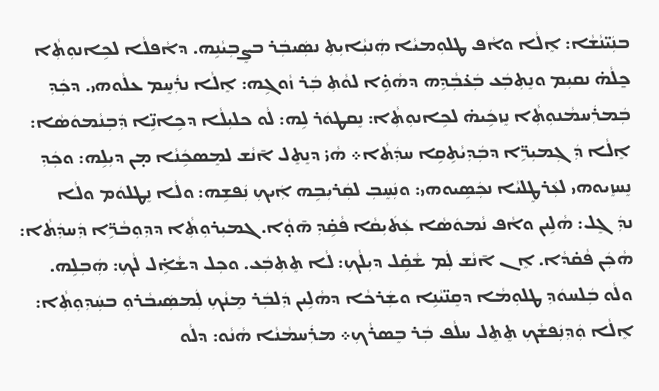ܒܢܲܝ̈ܢܵܫܵܐ: ܐܸܠܵܐ ܘܐܵܦ ܛܠܘܼܡܝܵܐ ܗܲܢܝܼܵܐܝܼܬܼ ܢܤܲܝܒܲܪ ܒܨܸܒܼܝܵܢܹܗ. ܕܐܵܦܠܵܐ ܠܟܹܐܢܘܼܬܼܵܐ ܟ̱ܠܵܗ̇ ܢܩܝܼܡ ܘܢܸܬܼܒܲܥ ܒܲܥ̇ܒܼܵܕܹܗ ܕܗܵܘܹ̇ܐ ܠܘܵܬܼ ܒܲܪ ܙܵܘܓܹܗ: ܐܸܠܵܐ ܢܪܲܚܸܡ ܥܠܵܘܗܝ. ܕܟܲܕܼ ܒܲܡܪܲܚܡܵܢܘܼܬܼܵܐ ܢܸܙܟܹܿܝܗ̇ ܠܟܹܐܢܘܼܬܼܵܐ: ܢܸܩܛܘܿܪ ܠܹܗ: ܠܵܘ ܟܠܝܼܠܵܐ ܕܟܹܐܢܹ̈ܐ ܕܲܒܼܢܵܡܘܿܤܵܐ: ܐܸܠܵܐ ܕܲܓܼܡܝܼܪܹ̈ܐ ܕܒܲܕܼܝܵܬܹܩܹܐ ܚܕܲܬܵܐ܀ ܗܵܝ̇ ܕܢܸܬܸܠ ܐ̄ܢܵܫ ܠܡܸܤܟܹܿܢܵܐ ܡ̣ܢ ܕܝܼܠܹܗ: ܘܟܲܕܼ ܢܸܚܙܸܝܘܗܝ ܠܥܲܪܛܸܠܝܵܐ ܢܟܲܤܹܝܘܗܝ: ܘܢܲܚܸܒܼ ܠܩܲܪܝܼܒܹܗ ܐܲܝܟܼ ܢܲܦܫܹܗ: ܘܠܵܐ ܢܸܛܠܘܿܡ ܘܠܵܐ ܢܕܲܓܸܠ: ܗܵܠܹܝܢ ܘܐܵܦ ܢܵܡܘܿܤܵܐ ܥܲܬܿܝܼܩܵܐ ܦܵܩܹ̇ܕܼ ܗ̄ܘ̣ܵܐ. ܓܡܝܼܪܘܼܬܼܵܐ ܕܕܼܘܼܒܵܪܹ̈ܐ ܕܲܚܕܲܬܵܐ: ܗܵܟܲܢ ܦܵܩ̇ܕܵܐ. ܐܸܢ ܐ̄ܢܵܫ ܠܲܡ ܫܵܩܹ̇ܠ ܕܝܼܠܵܟܼ: ܠܵܐ ܬܸܬܼܒܲܥ. ܘܟܼܠ ܕܫܵܐܹ̇ܠ ܠܵܟܼ: ܗܲܒܼܠܹܗ. ܘܠܵܘ ܒܲܠܚܘܿܕܼ ܛܠܘܼܡܵܐ ܕܩܸܢ̈ܝܵܢܹܐ ܘܫܲܪܟܵܐ ܕܗܵܠܹܝܢ ܕܲܠܒܲܪ ܡܸܢܵܟܼ ܠܲܡܤܲܝܒܵܪܘܼ ܒܚܲܕܼܘܼܬܼܵܐ: ܐܸܠܵܐ ܘܲܕܼܢܲܦܫܵܟܼ ܬܸܬܸܠ ܚܠܵܦ ܒܲܪ ܒܸܤܪܵܟܼ܀ ܡܪܲܚܡܵܢܵܐ ܗܵܢܵܘ: ܕܠܵܘ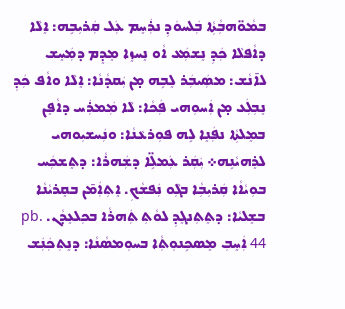ܒܡܵܘ̈ܗܒܼܵܬܼܵܐ ܒܲܠܚܘܿܕܼ ܢܪܲܚܸܡ ܥܲܠ ܩܲܪܝܼܒܹܗ: ܐܸܠܵܐ ܕܐܵܦܠܵܐ ܟܲܕܼ ܢܸܫܡܲܥ ܐܵܘ ܢܸܚܙܸܐ ܡܸܕܸܡ ܕܡܲܚܸܫ ܠܐ̄ܢܵܫ: ܡܤܲܝܒܲܪ ܠܸܒܹܗ ܡ̣ܢ ܝܲܩܕܵܢܵܐ: ܐܸܠܵܐ ܘܐܵܦ ܟܲܕܼ ܢܸܒܼܠܲܥ ܡ̣ܢ ܐܲܚܘܼܗܝ ܦܲܟܵܐ: ܠܵܐ ܡܲܡܪܲܚ ܕܐܵܦܸܢ ܒܡܸܠܬܼܵܐ ܢܦܲܢܸܐ ܠܹܗ ܦܘܼܪܥܵܢܵܐ: ܘܢܲܚܫܝܼܘܗܝ ܠܪܸܗܝܵܢܹܗ܀ ܝܲܩܲܪ ܥܲܡܠܹ̈ܐ ܕܫܲܗܪܵܐ: ܕܬܸܫܟܲܚ ܒܘܼܝܵܐܵܐ ܩܲܪܝܼܒܼܵܐ ܒܓܼܵܘ ܢܲܦܫܵܟܼ. ܐܸܬܼܐܲܡ̄ܢ ܒܩܸܪܝܵܢܵܐ ܒܫܸܠܝܵܐ: ܕܬܸܬܼܢܓܸܕܼ ܠܘܵܬܼ ܬܲܗܪܵܐ ܒܟܼܠܥܸܕܵܢ. pb. 44 ܐܲܚܸܒܼ ܡܸܤܟܹܢܘܼܬܼܵܐ ܒܚܘܼܡܤܵܢܵܐ: ܕܢܸܬܼܟܲܢܲܫ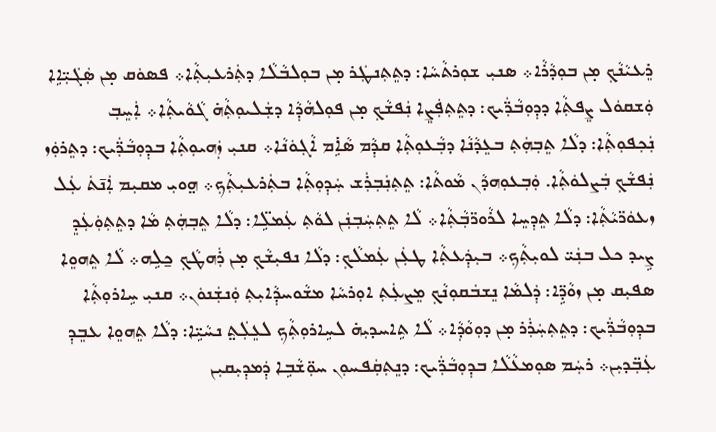ܪܸܥܝܵܢܵܟܼ ܡ̣ܢ ܒܘܼܕܵܪܵܐ܀ ܤܢܝܼ ܫܘܼܪܬܵܚܵܐ: ܕܬܸܬܼܢܛܲܪ ܡ̣ܢ ܒܘܼܠܒܵܠܵܐ ܕܬܲܪܥܝܼܬܼܵܐ܀ ܦܤܘܿܩ ܡ̣ܢ ܤܲܓܿܝܼ̈ܐܹܐ ܘܲܫܩܘܿܠ ܨܸܦܬܼܵܐ ܕܕܼܘܼܒܵܪ̈ܲܝܟ: ܕܬܸܬܼܦܲܨܸܐ ܢܲܦܫܵܟܼ ܡ̣ܢ ܦܘܼܠܗܵܕܼܵܐ ܕܫܲܠܝܘܼܬܼܵܗ̇ ܓܵܘܵܝܬܼܵܐ܀ ܐܲܚܸܒܼ ܢܲܟܼܦܘܼܬܼܵܐ: ܕܠܵܐ ܬܸܒܼܗܲܬܼ ܒܥܸܕܵܢܵܐ ܕܒܼܵܥܘܼܬܼܵܐ ܩܕܼܵܡ ܤܵܐܹ̇ܡ ܐܵܓܼܘܿܢܵܐ܀ ܩܢܝܼ ܙܲܗܝܘܼܬܼܵܐ ܒܕܼܘܼܒܵܪ̈ܲܝܟ: ܕܬܸܪܘܲܙ ܢܲܦܫܵܟܼ ܒܲܨܠܘܿܬܼܵܐ. ܘܲܒܼܥܘܼܗܕܵܢ ܡܵܘܬܵܐ: ܬܸܬܼܢܲܒܼܪܲܫ ܚܲܕܼܘܼܬܼܵܐ ܒܬܲܪܥܝܼܬܼܵܟܼ܀ ܗ̤ܘܝܼ ܡܩܝܼܡ ܐܲܢ̄ܬܿ ܥܲܠ ܙܥܘܿܪ̈ܝܵܬܼܵܐ: ܕܠܵܐ ܬܸܕܼܚܸܐ ܠܪܵܘܪ̈ܒܼܵܬܼܵܐ܀ ܠܵܐ ܬܸܬܼܚܲܒܼܢܲܢ ܠܘܵܬܼ ܥܲܡܠܹ̈ܐ: ܕܠܵܐ ܬܸܒܼܗܲܬܼ ܡܵܐ ܕܬܸܬܼܘܲܥܲܕܸ ܨܹܝܕ ܟܠ ܒܢܲܝ̈ ܠܘܝܼܬܼܵܟܼ܀ ܒܝܼܕܲܥܬܼܵܐ ܛܥܲܢ ܥܲܡܠܵܟܼ: ܕܠܵܐ ܢܦܝܼܫܵܟܼ ܡ̣ܢ ܪܲܗܛܵܟܼ ܟ̱ܠܹܗ܀ ܠܵܐ ܬܸܗܘܸܐ ܤܦܝܼܩ ܡ̣ܢ ܙܘܵܕܹ̈ܐ: ܕܲܠܡܵܐ ܢܸܫܒܿܩܘܼܢܵܟܼ ܡܸܨܥܲܬܼ ܐܘܼܪܚܵܐ ܡܫܵܘܚܕܼܵܐܝܼܬܼ ܘܲܢܫܲܢܘܿܢ܀ ܩܢܝܼ ܚܹܐܪܘܼܬܼܵܐ ܒܕܼܘܼܒܵܪ̈ܲܝܟ: ܕܬܸܬܼܚܲܪܲܪ ܡ̣ܢ ܕܘܼܘܵܕܼܵܐ܀ ܠܵܐ ܬܹܐܚܕܝܼܗ̇ ܠܚܹܐܪܘܼܬܼܵܟܼ ܠܥܸܠܲܬ̤ ܢܚܵܝܹ̈ܐ: ܕܠܵܐ ܬܸܗܘܸܐ ܥܒܸܕܼ ܥܲܒܼ̈ܕܝܼܢ܀ ܪܚܲܡ ܤܘܼܡܥܵܠܵܐ ܒܕܼܘܼܒܵܪ̈ܲܝܟ: ܕܢܸܬܼܩܲܦܚܘܼܢ ܚܘܼ̈ܫܵܒܹܐ ܕܲܡܕܼܝܼܩܝܼܢ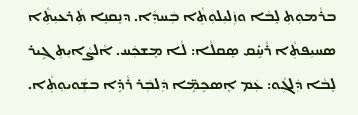ܒܪܵܡܘܼܬܼ ܠܸܒܵܐ ܘܙܲܠܝܼܠܘܼܬܼܵܐ ܒܲܚܕܼܵܐ. ܕܢܸܩܢܸܐ ܬܲܪܥܝܼܬܼܵܐ ܤܚܝܼܦܬܼܵܐ ܪܵܚܹ̇ܩ ܤܸܩܠܵܐ: ܠܵܐ ܡܸܫܟܲܚ. ܐܵܠܨܵܐܝܼܬܼ ܓܹܝܪ ܠܸܒܵܐ ܕܲܠܓܼܵܘ: ܥܲܡ ܐܸܤܟܹܡܹ̈ܐ ܕܲܠܒܲܪ ܪܵܕܹ̇ܐ ܒܫܲܘܝܘܼܬܼܵܐ.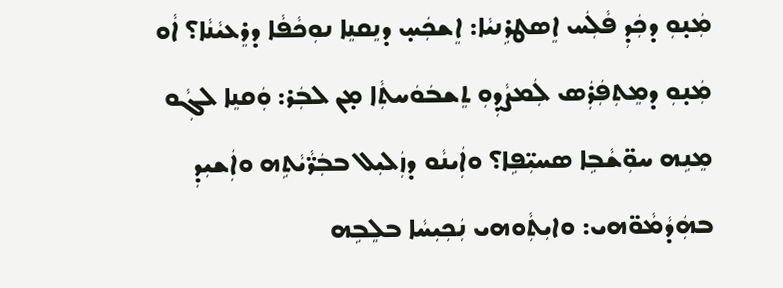ܡܲܢ̣ܘܼ ܕܟܲܕܼ ܦܵܠܲܚ ܐܸܤܛܪܹܢܝܵܐ: ܐܸܫܟܲܚ̣ ܕܢܸܩܢܸܐ ܢܘܼܟܵܦܵܐ ܕܪܸܥܝܵܢܵܐ؟ ܐܵܘ ܡܲܢ̣ܘܼ ܕܡܸܬܼܦܲܪܲܣ ܠܲܡܨܵܕܼܘܼ ܬܸܫܒܿܘܿܚܬܼܵܐ ܡ̣ܢ ܠܒܲܪ: ܘܲܩܢܸܐ ܠܓܼܵܘ ܡܸܢܹܗ ܚܘܼ̈ܫܵܒܹܐ ܤܚܝܼ̈ܦܹܐ؟ ܘܐܲܝܢܵܘ ܕܙܲܠܝܼܠ ܒܒܲܪ̈ܵܝܵܬܹܗ ܘܐܲܫܝܼܕܼ ܒܗܲܕܵܡܵܘ̈ܗܝ: ܘܐܝܼܬܼܵܘܗܝ ܢܲܟܼܝܼܚܵܐ ܒܠܸܒܹܗ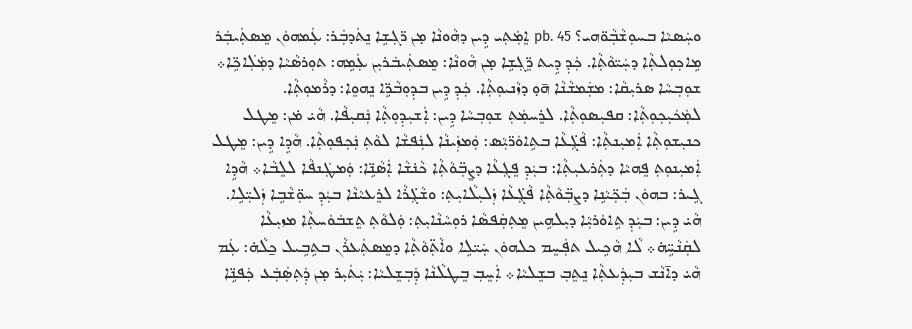ܘܚܲܤܝܵܐ ܒܚܘܼܫܵܒܼܵܘ̈ܗܝ؟ pb. 45 ܐܸܡܲܬܼܝ ܕܹܝܢ ܕܗܵܘܢܵܐ ܡ̣ܢ ܪ̈ܓܼܫܹܐ ܢܸܬܿܕܒܲܪ: ܥܲܡܗܘܿܢ ܡܸܤܬܲܝܒܲܪ ܡܹܐܟܼܘܼܠܬܼܵܐ ܕܚܲܝ̈ܘܵܬܼܵܐ. ܟܲܕܼ ܕܹܝܬ ܪܸ̈ܓܼܫܹܐ ܡ̣ܢ ܗܵܘܢܵܐ: ܡܸܤܬܲܝܒܿܪܝܼܢ ܥܲܡܹܗ: ܬܘܼܪܤܵܝܵܐ ܕܡܲܠܲܐܟܹ̈ܐ܀ ܫܘܼܒܼܚܵܐ ܤܪܝܼܩܵܐ: ܡܫܲܡܫܵܢܵܐ ܗ̄ܘ̣ ܕܙܵܢܝܘܼܬܼܵܐ. ܟܲܕܼ ܕܹܝܢ ܒܕܼܘܼܒܵܪܹ̈ܐ ܢܸܗܘܸܐ: ܕܪܵܡܘܼܬܼܵܐ. ܠܡܲܟܿܝܼܟܼܘܼܬܼܵܐ: ܩܦܝܼܤܘܼܬܼܵܐ. ܠܪܸܚܡܲܬܼ ܫܘܼܒܼܚܵܐ ܕܹܝܢ: ܐܲܫܝܼܕܼܘܼܬܼܵܐ ܢܲܩܝܼܦܵܐ. ܗܵܝ̇ ܡ̇ܢ: ܡܸܛܠ ܟܢܝܼܫܘܼܬܼܵܐ ܐܲܡܝܼܢܬܼܵܐ: ܦܵܓܼ̇ܥܵܐ ܒܬܹܐܘܿܪ̈ܝܼܵܣ: ܘܲܡܙܲܝܢܵܐ ܠܢܲܦܫܵܐ ܠܘܵܬܼ ܢܲܟܼܦܘܼܬܼܵܐ. ܗܵܕܹܐ ܕܹܝܢ: ܡܸܛܠ ܐܲܡܝܼܢܘܼܬܼ ܦܸܗܝܵܐ ܕܬܲܪܥܝܼܬܼܵܐ: ܒܝܲܕܼ ܦܸܓܼܥܵܐ ܕܨܸܒܼ̈ܘܵܬܼܵܐ ܟܵܢ̇ܫܵܐ ܐܲܤܵܢܹ̈ܐ: ܘܲܡܛܲܢܦܵܐ ܠܠܸܒܵܐ܀ ܗܵܕܹܐ ܓܹܝܪ: ܒܗܘܿܢ ܒܲܟܼ̈ܝܵܢܹܐ ܕܨܒܼ̈ܘܵܬܼܵܐ ܦܵܓܼ̇ܥܵܐ ܙܲܠܝܼܠܵܐܝܼܬܼ: ܘܫܵܓܼ̇ܪܵܐ ܠܪܸܥܝܵܢܵܐ ܒܝܲܕܼ ܚܘܼ̈ܫܵܒܹܐ ܙܲܠܝܼ̈ܠܹܐ. ܗܵܝ̇ ܕܹܝܢ: ܒܝܲܕܼ ܬܹܐܘܿܪܝܼܵܐ ܕܝܼܠܗܹܝܢ ܡܸܬܼܩܲܦܤܵܐ ܪܘܼܚܵܢܵܐܝܼܬܼ: ܘܲܠܘܵܬܼ ܬܸܫܒܿܘܿܚܬܼܵܐ ܡܙܝܼܥܵܐ ܠܩܲܢܵܚܹ̈ܗ̇܀ ܠܵܐ ܗܵܟܹܝܠ ܬܦܲܚܸܡ ܟܠܗܘܿܢ ܚܲܝ̈ܠܹܐ ܘܐܵܬܼ̈ܘܵܬܼܵܐ ܕܡܸܤܬܲܥܪܵܢ ܒܬܹܒܹܝܠ ܟ̱ܠܵܗ̇: ܥܲܡ ܗܵܝ̇ ܕܐ̄ܢܵܫ ܒܝܼܕܲܥܬܼܵܐ ܢܸܬܸܒܼ ܒܫܸܠܝܵܐ܀ ܐܲܚܸܒܼ ܒܸܛܠܵܢܵܐ ܕܲܒܼܫܸܠܝܵܐ: ܝܲܬܿܝܼܪ ܡ̣ܢ ܕܲܬܼܤܲܒܲܥ ܟܲܦܢܹ̈ܐ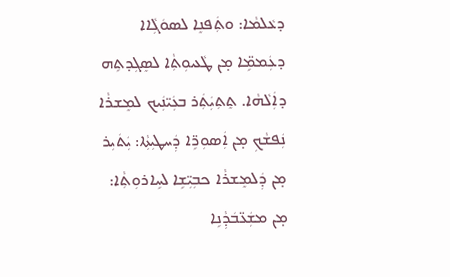ܕܥܵܠܡܵܐ: ܘܬܲܦܢܸܐ ܠܤܘܿܓܼܵܐܐ ܕܥܲܡܡܹ̈ܐ ܡ̣ܢ ܛܵܥܝܘܼܬܼܵܐ ܠܤܸܓܼܕܬܹܗ ܕܐܲܠܵܗܵܐ. ܬܸܬܼܝܲܬܲܪ ܒܥܲܝ̈ܢܲܝܟ ܠܡܸܫܪܵܐ ܢܲܦܫܵܟܼ ܡ̣ܢ ܐܲܤܘܼܪܹ̈ܐ ܕܲܚܛܝܼܬܼܵܐ: ܝܲܬܿܝܼܪ ܡ̣ܢ ܕܲܠܡܸܫܪܵܐ ܟܒܼܝܼ̈ܫܹܐ ܠܚܹܐܪܘܼܬܼܵܐ: ܡ̣ܢ ܡܫܲܥ̈ܒܿܕܼܵܢܹܐ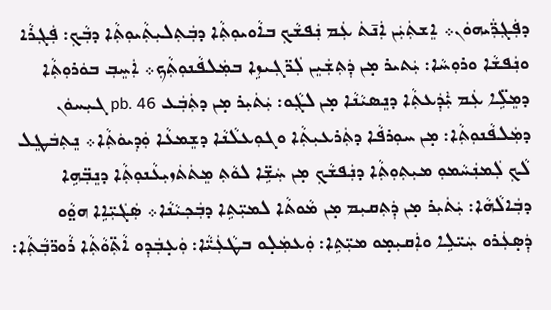ܕܦܲܓܼܪ̈ܲܝܗܘܿܢ܀ ܐܸܫܬܲܝܲܢ ܐܲܢ̄ܬܿ ܥܲܡ ܢܲܦܫܵܟܼ ܒܐܵܘܝܘܼܬܼܵܐ ܕܒܲܬܼܠܝܼܬܼܵܝܘܼܬܼܵܐ ܕܒܼܵܟܼ: ܦܲܓܼܪܵܐ ܘܢܲܦܫܵܐ ܘܪܘܼܚܵܐ: ܝܲܬܝܪ ܡ̣ܢ ܕܲܬܼܫܲܝܸܢ ܠܲܪ̈ܓܼܝܙܹܐ ܒܡܲܠܦܵܢܘܼܬܼܵܟܼ܀ ܐܲܚܸܒܼ ܒܘܿܪܘܼܬܼܵܐ ܕܡܸܠܹ̈ܐ ܥܲܡ ܝܑܼܕܲܥܬܼܵܐ ܕܢܸܤܝܵܢܵܐ ܡ̣ܢ ܠܓܼܵܘ: ܝܲܬܿܝܼܪ ܡ̣ܢ ܕܬܲܒܲܥ pb. 46 ܓܝܼܚܘܿܢ ܕܡܲܠܦܵܢܘܼܬܼܵܐ: ܡ̣ܢ ܚܘܼܪܦܵܐ ܕܬܲܪܥܝܼܬܼܵܐ ܘܓܘܼܥܠܵܢܵܐ ܕܫܸܡܥܵܐ ܘܲܕܼܝܘܿܬܼܵܐ܀ ܢܸܬܼܒܿܛܸܠ ܠܵܟܼ ܠܲܡܢܲܚܵܡܘܼ ܡܝܼܬܼܘܼܬܼܵܐ ܕܢܲܦܫܵܟܼ ܡ̣ܢ ܚܲܫܹ̈ܐ ܠܘܵܬܼ ܡܸܬܿܬܿܙܝܼܥܵܢܘܼܬܼܵܐ ܕܢܸܒܼ̈ܗܹܐ ܕܒܲܐܠܵܗܵܐ: ܝܲܬܿܝܼܪ ܡ̣ܢ ܕܲܬܼܩܝܼܡ ܡ̣ܢ ܡܵܘܬܵܐ ܠܡܝܼ̈ܬܹܐ ܕܒܲܟܼܝܵܢܵܐ܀ ܤܲܓܿܝܼ̈ܐܹܐ ܗܘ̤ܵܘ ܕܲܤ̣ܥܲܪܘ ܚܲܝ̈ܠܹܐ ܘܐܲܩܝܼܡ̣ܘ ܡܝܼ̈ܬܹܐ: ܘܲܥܡܲܠ̣ܘ ܒܛܵܥܲܝ̈ܵܐ: ܘܲܥ̣ܒܲܕܼܘ ܐܵܬܼ̈ܘܵܬܼܵܐ ܪܵܘܪ̈ܒܼܵܬܼܵܐ: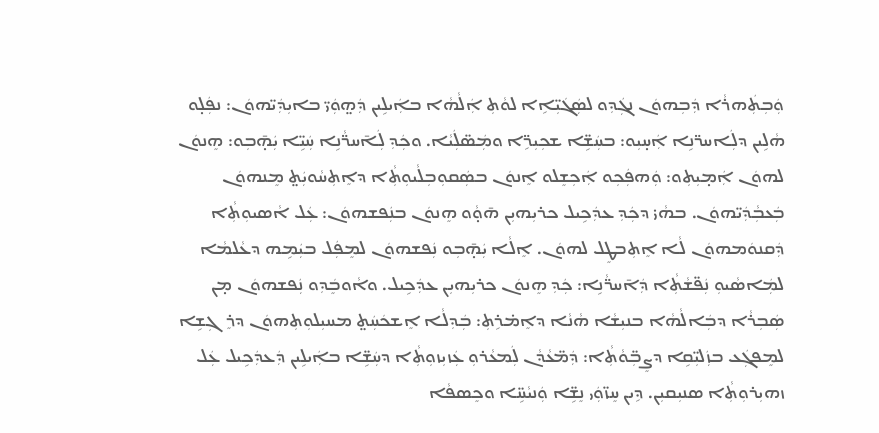ܘܲܒܼܬܲܗܪܵܐ ܕܲܒܼܗܘܿܢ ܢܓܲܕܼܘ ܠܤܲܓܿܝܼ̈ܐܹܐ ܠܘܵܬܼ ܐܲܠܵܗܵܐ ܒܐܲܝܠܹܝܢ ܕܲܗ̤ܘܲܝ̈ ܒܐܝܼܕܲܝ̈ܗܘܿܢ: ܢܦܲܠ̣ܘ ܗܵܠܹܝܢ ܕܠܲܐܚܪ̈ܢܹܐ ܐܲܚ̣ܝܼܘ: ܒܚܲܫܹ̈ܐ ܫܟܼܝܼܪܹ̈ܐ ܘܡܲܤ̈ܠܲܝܵܐ. ܘܟܲܕܼ ܠܲܐ̄ܚܪ̈ܵܢܹܐ ܚܲܝܹ̈ܐ ܝܲܗ̣̄ܒܼܘ: ܗܸܢܘܿܢ ܠܗܘܿܢ ܐܲܡ̣ܝܼܬܼܘ: ܘܲܗܦܲܟܼܘ ܐܲܟܼܫܸܠܘ ܐܸܢܘܿܢ ܒܤܲܩܘܼܒܼܠܵܝܘܼܬܼܵܐ ܕܐܸܬܼܚܵܘܝܲܬ̤ ܡܸܢܗܘܿܢ ܒܲܥܒܼܵܕܲܝ̈ܗܘܿܢ. ܒܗܵܝ̇ ܕܟܲܕܼ ܥܕܲܟܹܝܠ ܟܪܝܼܗܝܼܢ ܗ̄ܘ̣ܵܘ ܗܸܢܘܿܢ ܒܢܲܦܫܗܘܿܢ: ܥܲܠ ܐܵܤܝܘܼܬܼܵܐ ܕܲܩܢܘܿܡܗܘܿܢ ܠܵܐ ܐܸܬܼܒܛܸܠ ܠܗܘܿܢ. ܐܸܠܵܐ ܝܲܗ̣̄ܒܼܘ ܢܲܦܫܗܘܿܢ ܠܡܸܦܲܠ ܒܝܲܡܹܗ ܕܥܵܠܡܵܐ ܠܡܲܐܤܵܝܘܼ ܢܲܦ̈ܫܵܬܼܵܐ ܕܲܐ̄ܚܪ̈ܵܢܹܐ: ܟܲܕܼ ܗܸܢܘܿܢ ܟܪܝܼܗܝܼܢ ܥܕܲܟܹܝܠ. ܘܐܵܘܒܸܿܕܼܘ ܢܲܦܫܗܘܿܢ ܡ̣ܢ ܤܲܒܼܪܵܐ ܕܒܲܐܠܵܗܵܐ ܒܢܝܼܫܵܐ ܗܵܢܵܐ ܕܐܸܡ̇ܪܹܬܼ: ܒܲܕܼܠܵܐ ܐܸܫܟܿܚܲܬ̤ ܡܚܝܼܠܘܼܬܼܗܘܿܢ ܕܪܸܓܼܫܹܐ ܠܡܸܦܓܲܥ ܒܙܲܠܝܼ̈ܩܹܐ ܕܨܸܒܼ̈ܘܵܬܼܵܐ: ܕܲܡ̈ܥܵܕܵܢ ܠܲܡܥܵܪܘܼ ܥܲܙܝܼܙܘܼܬܼܵܐ ܕܚܲܫܹ̈ܐ ܒܐܲܝܠܹܝܢ ܕܲܥܕܲܟܹܝܠ ܥܲܠ ܙܗܝܼܪܘܼܬܼܵܐ ܤܢܝܼܩܝܼܢ. ܕܹܝܢ ܚܸܙ̈ܘܲܝ ܢܸܫܹ̈ܐ ܘܲܢܝܵܚܹ̈ܐ ܘܟܸܤܦܵܐ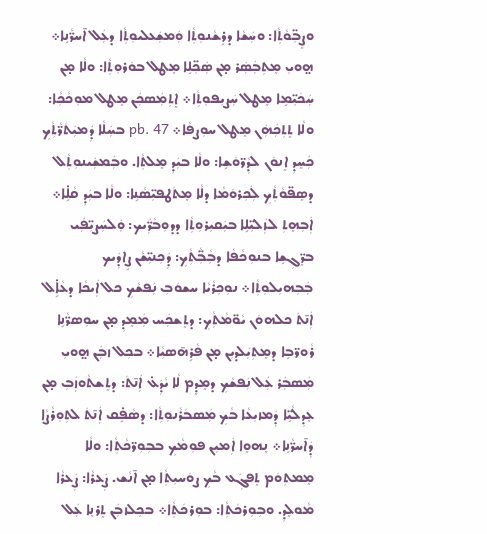ܘܨܸܒܼ̈ܘܵܬܼܵܐ: ܘܚܲܫܵܐ ܕܪܹܫܵܢܘܼܬܼܵܐ ܘܲܡܫܲܥܠܝܘܼܬܼܵܐ ܕܥܲܠ ܐ̄ܚܪ̈ܵܢܹܐ܀ ܗ̤ܘܝܼ ܡܸܬܼܒܲܤܲܪ ܡ̣ܢ ܤܲܟܼ̈ܠܹܐ ܡܸܛܠ ܒܘܿܪܘܼܬܼܵܐ: ܘܠܵܐ ܡ̣ܢ ܚܲܟܿܝܼ̈ܡܹܐ ܡܸܛܠ ܚܲܨܝܼܦܘܼܬܼܵܐ܀ ܐܸܬܼܡܲܤܟܲܢ ܡܸܛܠ ܡܘܼܟܵܟܼܵܐ: ܘܠܵܐ ܬܸܬܼܟܲܗܲܢ ܡܸܛܠ ܚܘܼܨܦܵܐ܀ pb. 47 ܒܚܲܠܵܐ ܕܲܡܝܲܬܿܪ̈ܵܬܼܵܟܼ ܟܲܚܸܕܼ ܐܸܢܘܿܢ ܠܕܼܵܪ̈ܘܿܫܹܐ: ܘܠܵܐ ܒܝܲܕܼ ܡܸܠܬܼܵܐ. ܘܒܲܡܫܲܝܢܘܼܬܼܵܠ ܕܤܸܦ̈ܘܵܬܼܵܟܼ ܠܲܟܼܪܘܿܡܵܐ ܕܠܵܐ ܡܸܬܿܛܦܝܼ̈ܤܵܢܹܐ: ܘܠܵܐ ܒܝܲܕܼ ܩܵܠܹ̇ܐ܀ ܐܲܒܼܗܸܬܼ ܠܙܲܠܝܼ̈ܠܹܐ ܒܝܲܩܝܼܪܘܼܬܼܵܐ ܕܕܘܼܒܵܪ̈ܲܝܟ: ܘܲܠܚܲܨܝܼ̈ܦܲܝ ܒܪܸ̈ܓܼܫܹܐ ܒܢܘܼܟܵܦܵܐ ܕܒܼܵܒܼ̈ܵܬܼܵܟܼ: ܕܲܟܼܢܝܼ̈ܫܵܢ ܨܹܐܕܲܝܟ ܒܲܒܼܗܝܼܠܘܼܬܼܵܐ܀ ܢܘܼܟܼܪܵܝܵܐ ܚܫܘܿܒܼ ܢܲܦܫܵܟܼ ܟܠ ܐܲܝܟܵܐ ܕܥܵܐܹ̇ܠ ܐܲܢ̄ܬܿ ܟܠܗܘܿܢ ܝܵܘ̈ܡܵܬܼܵܟܼ: ܕܬܸܫܟܲܚ ܡܲܡܸܕܼ ܡ̣ܢ ܚܘܼܤܪ̈ܵܢܹܐ ܪܵܘܪ̈ܒܹܐ ܕܡܸܬܼܝܲܠܕܝܼܢ ܡ̣ܢ ܦܵܪܹܗ̄ܤܝܼܵܐ܀ ܒܟܼܠ ܙܒܲܢ ܗ̤ܘܝܼ ܡܲܤܒܲܪ ܥܲܠ ܢܲܦܫܵܟܼ ܕܡܸܕܸܡ ܠܵܐ ܝܵܕܲܥ̇ ܐܲܢ̄ܬܿ: ܕܬܸܫܬܵܘܙܲܒܼ ܡ̣ܢ ܥܸܕܼܠܵܝܹ̈ܐ ܕܲܡܙܝܼܥܵܐ ܒܵܟܼ ܡܲܤܒܿܪܵܢܘܼܬܼܵܐ: ܕܤܵܦܹ̇ܩ ܐܲܢ̄ܬܿ ܠܬܼܘܼܪܵܨܵܐ ܕܲܐ̄ܚܪ̈ܵܢܹܐ܀ ܢܸܗܘܸܐ ܐܲܡܝܼܢ ܦܘܼܡܵܟܼ ܒܒܼܘܼܪ̈ܟܵܬܼܵܐ: ܘܠܵܐ ܡܸܡܬܼܘܿܡ ܬܸܦܓܲܥ ܒܵܟܼ ܨܘܿܚܝܼܬܼܵܐ ܡ̣ܢ ܐ̄ܢܵܫ. ܨܲܥܪܵܐ: ܨܲܥܪܵܐ ܡܵܘܠܸܕܼ. ܘܒܼܘܼܪܟܿܬܼܵܐ: ܒܘܼܪܟܿܬܼܵܐ܀ ܒܟܼܠܙܒܲܢ ܬܸܪܢܸܐ ܥܲܠ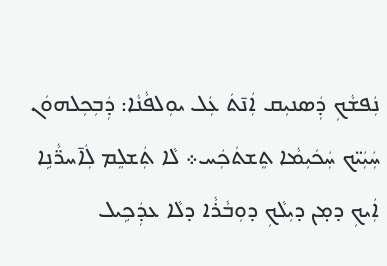ܢܲܦܫܵܟܼ ܕܲܤܢܝܼܩ ܐܲܢ̄ܬܿ ܥܲܠ ܝܘܼܠܦܵܢܵܐ: ܕܲܒܼܟܼܠܗܘܿܢ ܚܲܝܲܝ̈ܟ ܚܲܟܿܝܼܡܵܐ ܬܸܫܬܿܟܲܚ܀ ܠܵܐ ܬܲܫܠܸܡ ܠܲܐ̄ܚܪ̈ܵܢܹܐ ܐܲܝܟܼ ܕܡ̣ܢ ܕܝܼܠܵܟܼ ܕܘܼܒܵܪܵܐ ܕܠܵܐ ܥܕܲܟܹܝܠ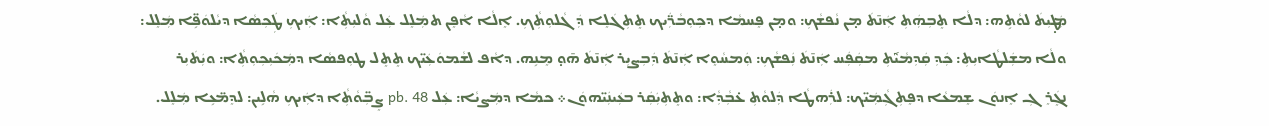ܡܲܛ̣ܝܼܬܿ ܠܘܵܬܹܗ: ܕܠܵܐ ܬܸܒܼܗܲܬܼ ܐܲܢ̄ܬܿ ܡ̣ܢ ܢܵܦܫܵܟܼ: ܘܡ̣ܢ ܦܸܚܡܵܐ ܕܟܼܘܼܒܵܪ̈ܲܝܟ ܬܸܬܼܓܿܠܸܐ ܕܲܓܵܠܘܼܬܼܵܟܼ. ܐܸܠܵܐ ܐܵܦܸܢ ܬܡܲܠܸܠ ܥܲܠ ܘܵܠܝܼܬܼܵܐ: ܐܲܝܟܼ ܛܲܟܼܤܵܐ ܕܝܵܠܘܿܦܹ̈ܐ ܡܲܠܸܠ: ܘܠܵܐ ܡܫܲܠܛܵܐܝܼܬܼ: ܟܲܕܼ ܩܲܕܼܡܵܝܑܬܼ ܡܩܲܦܲܚ ܐܲܢ̄ܬܿ ܢܲܦܫܵܟܼ: ܘܲܡܚܵܘܸܐ ܐܲܢ̄ܬܿ ܕܲܒܼܨܝܼܪ ܐܲܢ̄ܬܿ ܗ̄ܘ̣ ܡܸܢܹܗ. ܕܐܵܦ ܠܫܵܡܘܿܥܲܝ̈ܟ ܬܸܬܸܠ ܛܘܼܦܤܵܐ ܕܡܲܟܿܝܼܟܼܘܼܬܼܵܐ: ܘܝܲܬܿܝܼܪ ܢܓܸܿܪܸܓܼ ܐܸܢܘܿܢ ܫܸܡܥܵܐ ܕܦܸܬܼܓܼܵܡܲܝ̈ܟ: ܠܪܲܗܛܵܐ ܕܲܠܘܵܬܼ ܥ̇ܒܼܵܕܼܵܐ: ܘܬܸܬܼܝܲܩܲܪ ܒܥܲܝܢܲܝ̈ܗܘܿܢ܀ ܟܡܵܐ ܕܡܲܨܝܵܐ: ܥܲܠ pb. 48 ܨܸܒܼ̈ܘܵܬܼܵܐ ܕܐܲܝܟܼ ܗܵܠܹܝܢ: ܠܕܸܡ̈ܥܹܐ ܡܲܠܸܠ.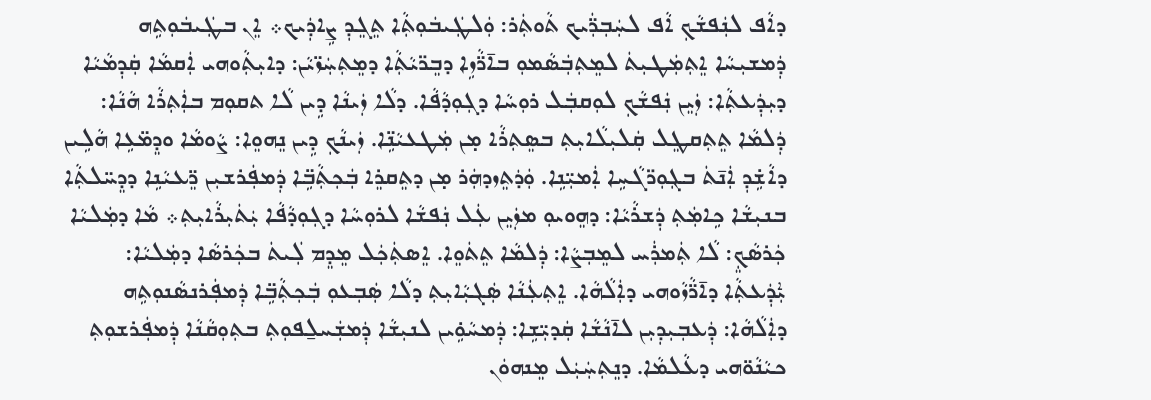ܕܐܵܦ ܠܢܲܦܫܵܟܼ ܐܵܦ ܠܚܲܒܼܪ̈ܲܝܟ ܬܵܘܬܲܪ: ܘܲܠܛܲܝܒܿܘܼܬܼܵܐ ܬܸܓܸܕܼ ܨܹܐܕܲܝܟ܀ ܐܸܢ ܒܛܲܝܒܿܘܼܬܹܗ ܕܲܡܫܝܼܚܵܐ ܐܸܬܼܡܲܛܝܼܬܿ ܠܡܸܬܼܒܲܤܵܡܘܼ ܒܐ̄ܪ̈ܵܙܹܐ ܕܒܸܪ̈ܝܵܬܼܵܐ ܕܡܸܬܼܚܲܙ̈ܝܵܢ: ܕܐܝܼܬܼܵܘܗܝ ܐܲܩܡܵܐ ܩܲܕܼܡܵܝܵܐ ܕܝܼܕܲܥܬܼܵܐ: ܙܲܝܸܢ ܢܲܦܫܵܟܼ ܠܘܼܩܒܲܠ ܪܘܼܚܵܐ ܕܓܼܘܼܕܵܦܵܐ. ܕܠܵܐ ܙܲܝܢܵܐ ܕܹܝܢ ܠܵܐ ܬܩܘܼܡ ܒܐܲܬܼܪܵܐ ܗܵܢܵܐ: ܕܲܠܡܵܐ ܬܸܬܼܩܛܸܠ ܩܲܠܝܼܠܵܐܝܼܬܼ ܒܤܸܬܼܪܵܐ ܡ̣ܢ ܡܲܛܥܝܵܢܹ̈ܐ. ܙܲܝܢܵܟܼ ܕܹܝܢ ܢܸܗܘܸܐ: ܨܵܘܡܵܐ ܘܕܸܡ̈ܥܹܐ ܗܵܠܹܝܢ ܕܐܵܫܹ̇ܕܼ ܐܲܢ̄ܬܿ ܒܓܼܘܼܪ̈ܓܵܚܹܐ ܐܲܡܝܼ̈ܢܹܐ. ܘܲܕܿܬܸܙܕܗܲܪ ܡ̣ܢ ܕܬܸܩܪܸܐ ܒܲܟܼܬܼܵܒܹ̈ܐ ܕܲܡܦܲܪܫܝܼܢ ܪܸ̈ܥܝܵܢܹܐ ܕܕܸܚ̈ܠܬܼܵܐ ܒܢܝܼܫܵܐ ܟܹܐܡܲܬܼ ܕܲܫܪܵܝܵܐ: ܕܗܸܘܝܘܼ ܡܙܲܝܸܢ ܥܲܠ ܢܲܦܫܵܐ ܠܪܘܼܚܵܐ ܕܓܼܘܼܕܵܦܵܐ ܝܲܬܿܝܼܪܵܐܝܼܬܼ܀ ܡܵܐ ܕܡܲܠܝܵܐ ܟܲܪܤܵܟܼܸ: ܠܵܐ ܬܲܡܪܲܚ ܠܡܸܒܼܨܵܐ: ܕܲܠܡܵܐ ܬܸܬܿܘܸܐ. ܐܸܤܬܲܟܲܠ ܡܸܕܸܡ ܠܲܝܬܿ ܒܟܲܪܤܵܐ ܕܡܲܠܝܵܐ: ܝܑܼܕܲܥܬܼܵܐ ܕܐ̄ܪ̈ܵܙܵܘܗܝ ܕܐܲܠܵܗܵܐ. ܐܸܬܼܥܲܢܵܐ ܤܲܓܝܼܵܐܝܼܬܼ ܕܠܵܐ ܤܲܒܼܥܘܼ ܒܲܟܼܬܼܵܒܹ̈ܐ ܕܲܡܦܲܪܢܤܵܢܘܼܬܹܗ ܕܐܲܠܵܗܵܐ: ܕܲܥܒܼܝܼܕܼܝܼܢ ܠܐ̄ܢܵܫܵܐ ܩܲܕܝܼ̈ܫܹܐ: ܕܲܡܚܵܘܹ̇ܝܢ ܠܢܝܼܫܵܐ ܕܲܡܫܲܚܠ̱ܦܘܼܬܼ ܒܬܼܘܼܩܵܢܵܐ ܕܲܡܦܲܪܫܘܼܬܼ ܟܝܵܢܵܘ̈ܗܝ ܕܥܵܠܡܵܐ. ܕܢܸܬܼܚܲܝܲܠ ܡܸܢܗܘܿܢ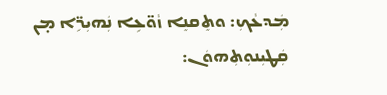ܡܲܕܥܵܟܼ: ܘܬܸܩܢܸܐ ܙܵܘ̈ܥܹܐ ܢܲܗܝܼܪܹ̈ܐ ܡ̣ܢ ܩܲܛܝܼܢܘܼܬܼܗܘܿܢ: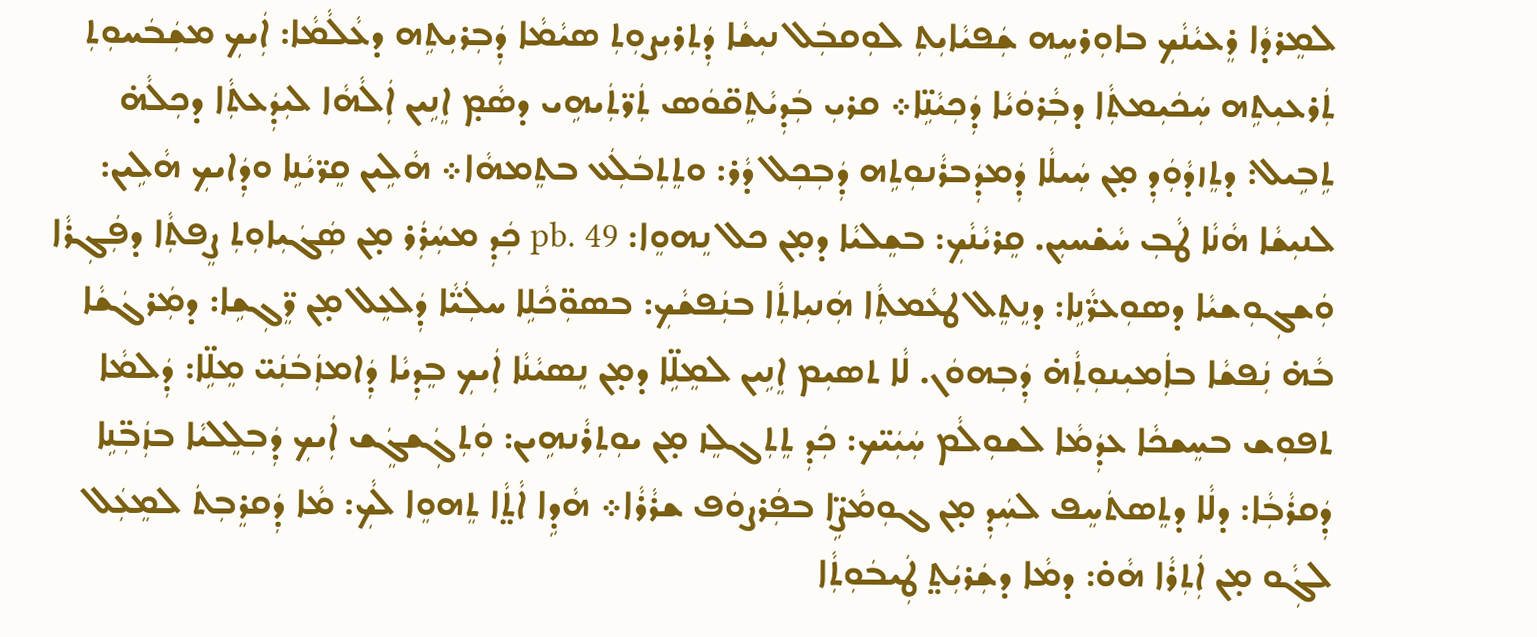ܠܡܸܪܕܵܐ ܪܸܥܝܵܢܵܟܼ ܒܐܘܼܪܚܹܗ ܫܲܦܝܵܐܝܼܬܼ ܠܘܼܩܒܲܠ ܢܝܼܫܵܐ ܕܲܬܼܪܝܼܨܘܼܬܼ ܤܝܵܡܵܐ ܕܲܒܼܪܝܼܬܹܗ ܕܥܵܠܵܡܵܐ: ܐܲܝܟܼ ܡܫܲܒܿܚܘܼܬܼ ܬܲܪܥܝܼܬܹܗ ܚܲܟܿܝܼܡܬܼܵܐ ܕܒܼܵܪܘܿܝܵܐ ܕܲܟܼܝܵܢܹ̈ܐ܀ ܩܪܝܼ ܒܲܕܼܝܵܬܹܩ̈ܘܿܣ ܬܲܪ̈ܬܲܝܗܹܝ ܕܤܵܡ̣ ܐܸܢܹܝܢ ܐܲܠܵܗܵܐ ܠܝܼܕܲܥܬܼܵܐ ܕܟܼܠܵܗ̇ ܬܹܒܹܝܠ: ܕܬܸܙܕܵܘܲܕܼ ܡ̣ܢ ܚܲܝܠܵܐ ܕܲܡܕܲܒܪܵܢܘܼܬܹܗ ܕܲܒܼܟܼܠ ܕܵܪ: ܘܬܸܬܼܒܿܠܲܥ ܒܬܸܡܗܵܐ܀ ܗܵܠܹܝܢ ܩܸܪ̈ܝܵܢܹܐ ܘܕܲܐܝܟܼ ܗܵܠܹܝܢ: ܠܢܝܼܫܵܐ ܗܵܢܵܐ ܛܵܒܼ ܚܵܫ̇ܚܝܼܢ. ܩܸܪܝܵܢܵܟܼ: ܒܫܸܠܝܵܐ ܕܡ̣ܢ ܟܠ ܢܸܗܘܸܐ: pb. 49 ܟܲܕܼ ܡܚܲܪܲܪ ܡ̣ܢ ܤܲܓܿܝܼܐܘܼܬܼ ܨܸܦܬܼܵܐ ܕܦܲܓܼܪܵܐ ܘܲܫܓܼܘܼܫܝܵܐ ܕܤܘܼܥܪ̈ܵܢܹܐ: ܕܢܸܬܸܠ ܛܥܵܡܬܼܵܐ ܗܲܢܝܼܐܬܼܵܐ ܒܢܲܦܫܵܟܼ: ܒܤܘܼ̈ܟܵܠܹܐ ܚܠܲܝ̈ܵܐ ܕܲܠܥܸܠ ܡ̣ܢ ܪܸ̈ܓܼܫܹܐ: ܕܡܲܪܓܿܫܵܐ ܒܵܗ̇ ܢܲܦܫܵܐ ܒܐܲܡܝܼܢܘܼܬܼܵܗ̇ ܕܲܒܼܗܘܿܢ. ܠܵܐ ܬܤܝܼܡ ܐܸܢܹܝܢ ܠܡܸܠܹ̈ܐ ܕܡ̣ܢ ܢܸܤܝܵܢܵܐ ܐܲܝܟܼ ܒܸܕܼܝܵܐ ܕܲܐܡܙܲܒܿܢܲܝ̈ ܡܸܠܹ̈ܐ: ܕܲܠܡܵܐ ܬܦܘܼܫ ܒܚܸܫܟܵܐ ܥܕܲܡܵܐ ܠܫܘܼܠܵܡ ܚܲܝܲܝ̈ܟ: ܟܲܕܼ ܬܸܬܼܓܠܸܙ ܡ̣ܢ ܝܘܼܬܼܪܵܢܗܹܝܢ: ܘܲܬܼܓܲܫܓܸܿܫ ܐܲܝܟܼ ܕܲܒܼܠܸܠܝܵܐ ܒܙܲܒܼ̈ܢܹܐ ܕܲܩܪܵܒܼܵܐ: ܕܠܵܐ ܕܬܸܤܬܿܚܸܦ ܠܚܲܕܼ ܡ̣ܢ ܓܘܼܡܵܨܹ̈ܐ ܒܦܲܪܨܘܿܦ ܫܪܵܪܵܐ܀ ܗܵܕܹܐ ܐܵܬ̤ܵܐ ܬܸܗܘܸܐ ܠܵܟܼ: ܡܵܐ ܕܲܩܪܸܒܼܬܿ ܠܡܸܥܲܠ ܠܓܼܵܘ ܡ̣ܢ ܐܲܬܼܪܵܐ ܗܵܘ̇: ܕܡܵܐ ܕܫܲܪܝܲܬ̤ ܛܲܝܒܿܘܼܬܼܵܐ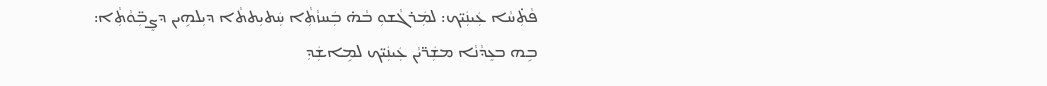ܦܵܬܼ̇ܚܵܐ ܥܲܝܢܲܝ̈ܟ: ܠܡܲܪܓܵܫܘܼ ܒܵܗ̇ ܒܲܚܙܵܬܼܵܐ ܚܲܬܝܼܬܬܵܐ ܕܝܼܠܗܹܝܢ ܕܨܸܒܼ̈ܘܵܬܼܵܐ: ܒܹܗ ܒܥܸܕܵܢܵܐ ܡܫܲܪ̈ܝܵܢ ܥܲܝܢܲܝ̈ܟ ܠܡܹܐܫܲܕܼ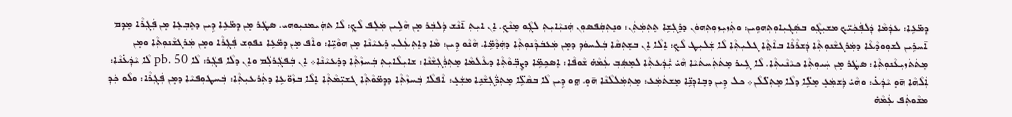ܕܸܡ̈ܥܹܐ: ܥܕܲܡܵܐ ܕܲܠܦܲܟܲܝ̈ܟ ܡܫܝܼܓܼܵܘ ܒܤܲܓܝܼܐܘܼܬܼܗܘܹܝܢ: ܘܬܲܙܝܼܙܘܼܬܼܗܘܿܢ ܕܪܸܓܼܫܹܐ ܬܸܬܼܡܲܬܲܢ: ܘܢܸܬܼܩܲܦܤܘܼܢ ܗܲܢܝܼܵܐܝܼܬܼ ܠܓܼܵܘ ܡܸܢܵܟܼ. ܐܸܢ ܐܝܼܬܼ ܐ̄ܢܵܫ ܕܲܠܒܲܪ ܡ̣ܢ ܗܵܠܹܝܢ ܡܲܠܸܦ ܠܵܟܼ: ܠܵܐ ܬܗܲܝܡܢܝܼܘܗܝ. ܤܛܲܪ ܡ̣ܢ ܕܸܡ̈ܥܹܐ ܕܹܝܢ ܕܬܸܒܼܥܸܐ ܡ̣ܢ ܦܲܓܼܪܵܐ ܡܸܕܸܡ ܐ̄ܚܪܹܝܢ ܠܫܘܼܘܕܵܥܵܐ ܕܡܲܪܓܫܵܢܘܼܬܼܵܐ ܕܲܫܪܵܪܵܐ ܒܐܵܬ̤ܵܐ ܓܠܝܼܬܼܵܐ ܠܵܐ ܫܲܠܝܼܛ ܠܵܟܼ: ܐܸܠܵܐ ܐܸܢ ܒܫܸܬܼܩܵܐ ܒܲܠܚܘܿܕܼ ܕܡ̣ܢ ܡܲܥܒܿܕܼܵܢܘܼܬܼܵܐ ܕܗܲܕܵܡܹ̈ܐ. ܗܵܢܵܘ ܕܹܝܢ: ܡܵܐ ܕܐܸܬܼܥܲܠܝܼ ܪܸܥܝܵܢܵܐ ܡ̣ܢ ܗܘܵܝܹ̈ܐ: ܘܐܵܦ ܡ̣ܢ ܕܸܡ̈ܥܹܐ ܢܦܘܼܫ ܦܲܓܼܪܵܐ ܘܡ̣ܢ ܡܲܪܓܫܵܢܘܼܬܼܵܐ ܘܡ̣ܢ ܡܸܬܿܬܿܙܝܼܥܵܢܘܼܬܼܵܐ: ܤܛܲܪ ܡ̣ܢ ܚܲܝܘܼܬܼܵܐ ܟܝܵܢܵܝܬܼܵܐ. ܠܵܐ ܓܹܝܪ ܡܸܬܿܬܲܚܬܿܝܵܐ ܗܵܝ̇ ܝܑܼܕܲܥܬܼܵܐ ܠܡܸܤܲܒܼ ܥܲܡܵܗ̇ ܫܵܘܦܵܐ: ܐܸܤܟܹܡܹ̈ܐ ܕܨܸܒܼ̈ܘܵܬܼܵܐ ܕܥܵܠܡܵܐ ܡܸܬܼܪܲܓܼܫܵܢܵܐ: ܫܐܝܼܠܵܐܝܼܬܼ ܒܲܚܙܵܬܼܵܐ ܕܪܸܥܝܵܢܵܐ܀ ܐܸܢ ܒܲܦܓܲܪܠܲܡ ܘܐܸܢ ܕܠܵܐ ܦܓܲܪ: ܠܵܐ pb. 50 ܠܵܐ ܝܵܕܲܥ̇ܢܵܐ: ܐܲܠܵܗܵܐ ܗ̄ܘ̣ ܝܵܕܲܥ̇: ܘܗܵܝ̇ ܕܲܫܡܲܥ̣ ܡܸܠܹ̈ܐ ܕܠܵܐ ܡܸܬܼܠ̈ܠܵܢ܀ ܟܠ ܕܹܝܢ ܕܒܸܐܕܼܢܹ̈ܐ ܡܸܫܬܿܡܲܥ: ܡܸܬܼܡܲܠܠܵܢܵܐ ܗ̄ܘ̣. ܗ̤ܘ ܕܹܝܢ ܠܵܐ ܒܩܵܠܹ̈ܐ ܡܸܬܼܪ̈ܲܓܼܫܵܢܹܐ ܡܫܲܥ̣: ܐܵܦܠܵܐ ܒܲܚܙܵܬܼܵܐ ܕܕܸܡ̈ܘܵܬܼܵܐ ܓܫܝܼ̈ܡܵܬܼܵܐ ܐܸܠܵܐ ܒܙܵܘ̈ܥܹܐ ܕܬܲܪܥܝܼܬܼܵܐ: ܒܲܚܛܘܼܦܝܵܐ ܕܡ̣ܢ ܦܲܓܼܪܵܐ: ܘܠܵܘ ܟܲܕܼ ܡܫܵܘܬܲܦ ܥܲܡܵܗ̇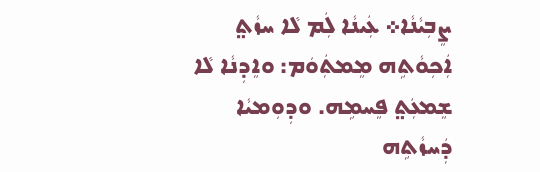ܨܸܒܼܝܵܢܵܐ܀ ܥܲܝܢܵܐ ܠܲܡ ܠܵܐ ܚܙܵܬ̤ ܐܲܟܼܘܵܬܹܗ ܡܸܡܬܲܘܿܡ: ܘܐܸܕܼܢܵܐ ܠܵܐ ܫܸܡܥܲܬ̤ ܦܸܚܡܹܗ. ܘܕܼܘܼܡܝܵܐ ܕܲܚܙܵܬܹܗ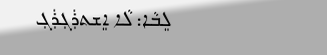ܠܸܒܵܐ: ܠܵܐ ܐܸܫܬܪܲܓܼܪܲܓܼ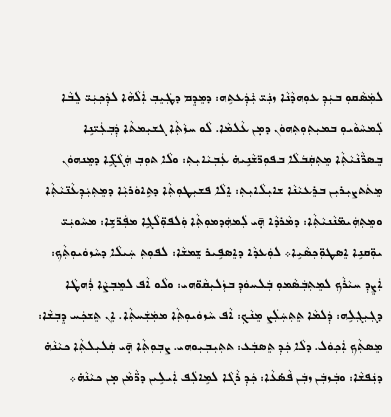ܠܡܲܤܵܩܘܼ ܒܝܲܕܼ ܥܘܼܗܕܵܢܵܐ ܙܢܲܝ̈ ܝܑܼܕܲܥܬܹܗ: ܕܡܸܕܸܡ ܕܛܲܝܸܒܼ ܐܲܠܵܗܵܐ ܠܕܲܟܼܝܲܝ̈ ܠܸܒܵܐ ܠܲܡܚܵܘܵܝܘܼ ܒܡܝܼܬܼܘܼܬܼܗܘܿܢ ܕܡ̣ܢ ܥܵܠܡܵܐ. ܠܵܘ ܚܙܵܬܼܵܐ ܓܫܝܼܡܬܵܐ ܕܲܒܼܥܲܝ̈ܢܹܐ ܒܸܤܪ̈ܵܢܵܝܵܬܼܵܐ ܡܸܬܼܩܲܒܿܠܵܐ ܒܦܘܼܪ̈ܫܵܢܹܝܗ̇ ܥܲܒܼܝܵܐܝܼܬܼ: ܘܠܵܐ ܬܘܼܒܼ ܗܲܓܵܓܹ̈ܐ ܕܡܸܢܗܘܿܢ ܡܸܬܿܬܨܝܼܪܝܼܢ ܒܪܸܥܝܵܢܵܐ ܫܐܝܼܠܵܐܝܼܬܼ: ܐܸܠܵܐ ܦܫܝܼܛܘܼܬܼܵܐ ܕܬܹܐܘܿܪܝܼܵܐ ܕܡܸܬܼܝܲܕܼܥܵܢ̈ܝܵܬܼܵܐ ܘܡܸܬܼܗܲܝܡ̈ܢܵܢܝܵܬܼܵܐ: ܕܡܵܪܕܵܐ ܗ̣̄ܝ ܠܲܡܗܲܕܡܘܼܬܼܵܐ ܘܲܠܦܘܼ̈ܠܵܓܹܐ ܡܦܲܪ̈ܫܹܐ: ܡܚܵܘܝܲܝ̈ ܝܘܼ̈ܩܢܹܐ ܐܸܤܛܘܼ̈ܟܼܤܵܝܹܐ܀ ܠܘܲܥܕܵܐ ܕܐܸܤܦܹܝܪ ܫܸܡܫܵܐ: ܠܦܘܼܬܼ ܚܲܝܠܵܐ ܕܚܵܙܘܿܝܘܼܬܼܵܟܼ: ܐܲܨܸܕܼ ܚܝܵܪܵܟܼ ܠܡܸܬܼܒܲܤܵܡܘܼ ܒܲܠܚܘܿܕܼ ܒܙܲܠܝܼܩܵܘ̈ܗܝ: ܘܠܵܘ ܐܵܦ ܠܡܸܒܼܨܵܐ ܪܲܗܛܵܐ ܕܓܼܝܼܓܼܠܹܗ: ܕܲܠܡܵܐ ܬܸܬܼܚܲܠܲܨ ܡܸܢܵܟܼ: ܐܵܦ ܚܵܙܘܿܝܘܼܬܼܵܐ ܡܡܲܫܲܚܬܼܵܐ. ܐܸܢ ܬܸܫܟܲܚ ܕܸܒܼܫܵܐ: ܡܸܤܬܼܵܟܼ ܐܲܟܼܘܿܠ. ܕܠܵܐ ܟܲܕܼ ܬܸܤܒܲܥ: ܬܬܼܝܼܒܼܝܼܘܗܝ. ܨܒܼܘܼܬܼܵܐ ܗ̣̄ܝ ܩܲܠܝܼܠܬܼܵܐ ܟܝܵܢܵܗ̇ ܕܢܲܦܫܵܐ: ܘܒܲܙܒܲܢ ܙܒܲܢ ܦܵܤ̇ܥܵܐ: ܟܲܕܼ ܪܵܓܵܐ ܠܡܹܐܠܲܦ ܐܲܝܠܹܝܢ ܕܪ̈ܵܡܵܢ ܡ̣ܢ ܟܝܵܢܵܗ̇܀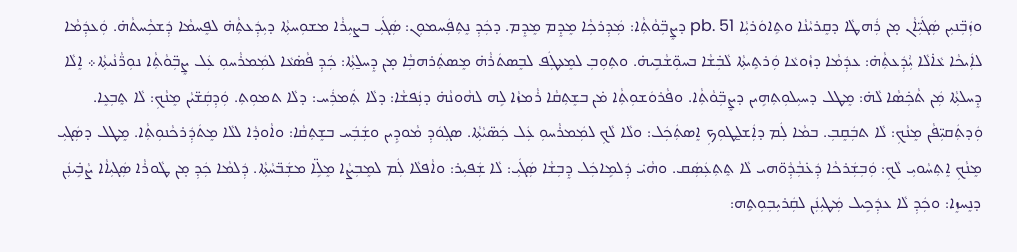ܘܙܲܒܼ̈ܢܝܼܢ ܤܲܓܿܝܼ̈ܐܵܢ ܡ̣ܢ ܪܲܗܛܵܐ ܕܩܸܪܝܵܢܵܐ ܘܬܹܐܘܿܪܝܼܵܐ pb. 51 ܕܨܸܒܼ̈ܘܵܬܼܵܐ: ܡܲܕܼܪܟܼܵܐ ܡܸܕܸܡ ܡܸܕܸܡ. ܕܟܲܕܼ ܢܸܬܼܦܲܚܡܘܼܢ: ܤܲܓܿܝܼ ܒܨܝܼܪܵܐ ܡܫܘܼܚܬܼܵܐ ܕܝܼܕܲܥܬܼܵܗ̇ ܠܦܸܚܡܵܐ ܕܲܫܟܼܵܚܬܵܗ̇. ܘܲܥܕܲܡܵܐ ܠܐܲܝܟܵܐ ܥܵܐ̇ܠܵܐ ܝܑܼܕܲܥܬܼܵܗ̇: ܥܕܲܡܵܐ ܕܙܵܘܥܵܐ ܘܲܪܬܹܝܬܼܵܐ ܠܵܒܼ̇ܫܵܐ ܒܚܘܼ̈ܫܵܒܹܝܗ̇. ܘܬܼܘܼܒܼ ܠܡܸܥܛܲܦ ܠܒܸܤܬܿܪܵܗ̇ ܡܸܤܬܲܪܗܒܼܵܐ ܡ̣ܢ ܕܸܚܠ̱ܬܼܵܐ: ܟܲܕܼ ܦܵܤ̇ܥܵܐ ܠܡܲܡܪܵܚܘܼ ܥܲܠ ܨܸܒܼ̈ܘܵܬܼܵܐ ܢܘܼܪ̈ܵܢܵܝܬܼܵܐ܀ ܐܸܠܵܐ ܕܸܚܠܬܼܵܐ ܡܲܢ ܬܵܟܼ̇ܤܵܐ ܠܵܗ̇: ܡܸܛܠ ܕܚܝܼܠܘܼܬܼܗܹܝܢ ܕܨܸܒܼ̈ܘܵܬܼܵܐ. ܘܦܵܪܘܿܫܘܼܬܼܵܐ ܡ̇ܢ ܒܫܸܬܼܩܵܐ ܪܵܡܙܵܐ ܠܹܗ ܠܗܵܘܢܵܗ̇ ܕܢܲܦܫܵܐ: ܕܠܵܐ ܬܲܡܪܲܚ: ܕܠܵܐ ܬܡܘܼܬܼ. ܘܲܕܼܩܲܫ̈ܝܵܢ ܡܸܢܵܟܼ: ܠܵܐ ܬܸܒܼܥܸܐ. ܘܲܕܬܲܩܝܼ̈ܦܵܢ ܡܸܢܵܟܼ: ܠܵܐ ܬܒܲܩܸܒܼ. ܒܡܵܐ ܠܲܡ ܕܐܲܫܠ̱ܛܘܼܟܼ ܐܸܤܬܲܟܲܠ: ܘܠܵܐ ܠܵܟܼ ܠܡܲܡܪܵܚܘܼ ܥܲܠ ܟܲܤ̈ܝܵܬܼܵܐ. ܤܓܼܘܿܕܼ ܡܵܘܕܹܝܢ ܘܫܲܒܲܚ ܒܫܸܬܼܩܵܐ: ܘܐܵܘܕܵܐ ܠܠܵܐ ܡܸܬܿܕܲܪܟܵܢܘܼܬܼܵܐ. ܡܸܛܠ ܕܤܲܓܝܼ ܡܸܢܵܟܼ ܐܸܬܼܚܵܘܝܼ ܠܵܟܼ: ܘܲܒܼܫܲܪܟܵܐ ܕܲܥ̇ܒܼܵܕܼܵܘ̈ܗܝ ܠܵܐ ܬܸܬܼܥܲܤܲܩ. ܘܗܵܝ̇ ܕܲܠܡܹܐܟܲܠ ܕܸܒܼܫܵܐ ܤܲܓܿܝܼ: ܠܵܐ ܫܲܦܝܼܪ: ܘܐܵܦܠܵܐ ܠܲܡ ܠܡܸܒܼܨܵܐ ܡܸܠܹ̈ܐ ܡܫܲܒ̈ܚܵܬܼܵܐ. ܕܲܠܡܵܐ ܟܲܕܼ ܡ̣ܢ ܛܵܘܪܵܐ ܤܲܓܝܼܐܵܐ ܨܵܒܹ̇ܝܢܲܢ ܕܢܸܚܙܸܐ: ܘܟܲܕܼ ܠܵܐ ܥܕܲܟܹܝܠ ܡܲܛܝܼܢܲܢ ܠܩܲܪܝܼܒܼܘܼܬܹܗ: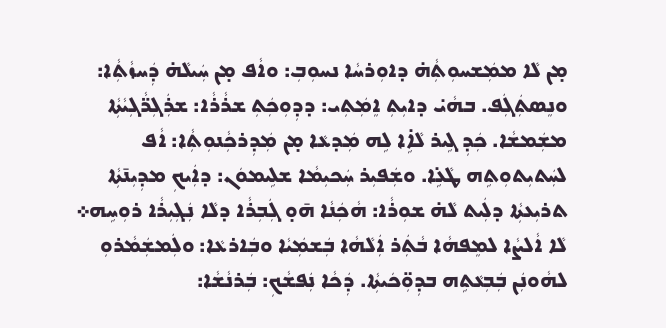ܡ̣ܢ ܠܵܐ ܡܡܲܫܚܘܼܬܼܵܗ̇ ܕܐܘܼܪܚܵܐ ܢܚܘܼܒܼ: ܘܐܵܦ ܡ̣ܢ ܚܲܝܠܵܗ̇ ܕܲܚܙܵܬܼܵܐ: ܘܢܸܤܬܲܓܲܦ. ܒܗܵܝ̇ ܕܐܝܼܬܼ ܐܸܡܲܬܼܝ: ܕܕܼܘܼܟܲܬܼ ܫܪܵܪܵܐ: ܫܪܲܓܼܪ̈ܵܓܼܝܵܬܼܵܐ ܡܫܲܡܫܵܐ. ܟܲܕܼ ܓܹܝܪ ܠܵܐܹ̇ܐ ܠܹܗ ܡܲܕܥܵܐ ܡ̣ܢ ܡܲܕܼܪܟܼܵܢܘܼܬܼܵܐ: ܐܵܦ ܠܚܲܬܝܼܬܘܼܬܹܗ ܛܵܥܹ̇ܐ. ܘܫܲܦܝܼܪ ܚܲܟܝܼܡܵܐ ܫܠܹܝܡܘܿܢ: ܕܐܲܝܟܼ ܡܕܼܝܼܢ̄ܬܼܵܐ ܬܪܝܼܥܬܼܵܐ ܕܠܲܝܬ ܠܵܗ̇ ܫܘܼܪܵܐ: ܗܵܟܲܢܵܐ ܗ̄ܘ̣ ܓܲܒܼܪܵܐ ܕܠܵܐ ܢܲܓܼܝܼܪܵܐ ܪܘܼܚܹܗ܀ ܠܵܐ ܐܵܠܨܵܐ ܠܡܸܦܗܵܐ ܒܵܬܲܪ ܐܲܠܵܗܵܐ ܒܲܫܡܲܝܵܐ ܘܒܲܐܪܥܵܐ: ܘܠܲܡܫܲܡܵܪܘܼ ܠܗܵܘܢܲܢ ܒܲܒܼܥܵܬܹܗ ܒܕܼܘܼ̈ܟܿܝܬܼܵܐ. ܕܲܟܵܐ ܢܲܦܫܵܟܼ: ܒܲܪܢܵܫܵܐ: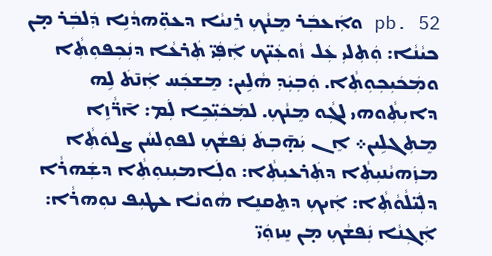pb. 52 ܘܐܲܥܒܲܪ ܡܸܢܵܟܼ ܪܸܢܝܵܐ ܕܥܘܼ̈ܗܕܵܢܹܐ ܕܲܠܒܲܪ ܡ̣ܢ ܟܝܵܢܵܐ: ܘܲܬܼܠܝܼ ܥܲܠ ܙܵܘܥܲܝ̈ܟ ܐܲܦܲܝ̈ ܬܲܪܥܵܐ ܕܢܲܟܼܦܘܼܬܼܵܐ ܘܡܲܟܿܝܼܟܼܘܼܬܼܵܐ. ܘܲܒܼܝܲܕܼ ܗܵܠܹܝܢ: ܡܸܫܟܲܚ ܐܲܢ̄ܬܿ ܠܹܗ ܕܐܝܼܬܼܵܘܗܝ ܠܓܼܵܘ ܡܸܢܵܟܼ. ܠܡܲܟܿܝܼ̈ܟܹܐ ܠܲܡ: ܐ̄ܪ̈ܵܙܹܐ ܡܸܬܼܓܠܹܝܢ܀ ܐܸܢ ܝܲܗ̣̄ܒܼܬܿ ܢܲܦܫܵܟܼ ܠܦܘܼܠܚܵܢ ܨܠܘܿܬܼܵܐ ܡܙܲܗܝܵܢܝܼܬܼܵܐ ܕܬܲܪܥܝܼܬܼܵܐ: ܘܠܲܐܡܝܼܢܘܼܬܼܵܐ ܕܫܲܗܪܵܐ ܕܠܲܝ̈ܠܵܘܵܬܼܵܐ: ܐܲܝܟܼ ܕܬܸܩܢܸܐ ܗܵܘܢܵܐ ܥܛܝܼܦ ܢܘܼܗܪܵܐ: ܐܲܓܼܢܵܐ ܢܲܦܫܵܟܼ ܡ̣ܢ ܚܸܙܘܲܝ̈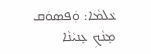ܥܵܠܡܵܐ: ܘܲܦܤܘܿܩ ܡܸܢܵܟܼ ܥܸܢܝܵܢܵܐ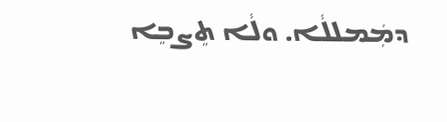ܕܡܲܡܠܠܵܐ. ܘܠܵܐ ܬܸܨܒܸܐ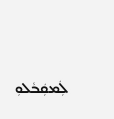ܠܲܡܩܲܒܵܠܘܼ